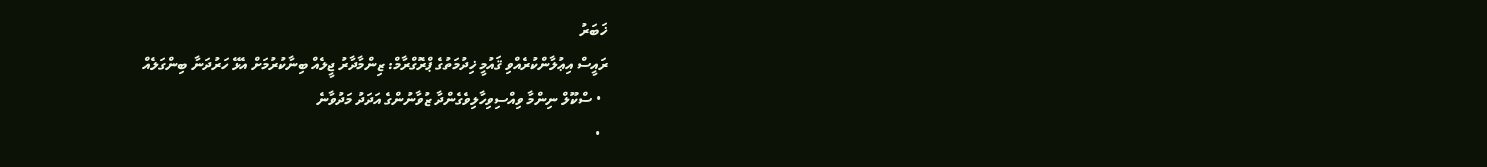ޚަބަރު
ރައީސް އިޢުލާންކުރެއްވި ޤައުމީ ޚިދުމަތުގެ ޕްރޮގްރާމް: ޒިންމާދާރު ޖީލެއް ބިނާކުރުމަށް އެޅޭ ހަރުދަނާ ބިންގަލެއް
  • ސްކޫލް ނިންމާ ވިއްސިވިހާލިވެގެންދާ ޒުވާނުންގެ އަދަދު މަދުވާނެ
  •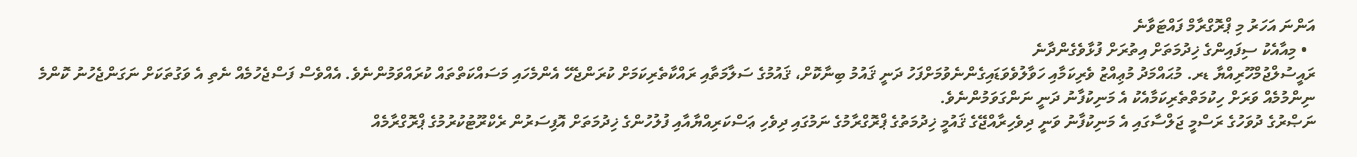އަންނަ އަހަރު މި ޕްރޮގްރާމް ފައްޓަވާނެ
  • މިއާއެކު ސިފައިންގެ ޚިދުމަތަށް އިތުރަށް ފުޅާވެގެންދާނެ
ރައީސުލްޖުމްހޫރިއްޔާ ޑރ. މުޙައްމަދު މުޢިއްޒު ވެރިކަމާއި ހަވާލުވެވަޑައިގެންނެވުމަށްފަހު ދަނީ ޤައުމު ބިނާކޮށް، ޤައުމުގެ ސަލާމަތާއި ރައްކާތެރިކަމަށް ކުރަންޖެހޭ އެންމެހައި މަސައްކަތްތައް ކުރައްވަމުންނެވެ. އެއްވެސް ފަސްޖެހުމެއް ނެތި އެ ވަގުތަކަށް ނަގަންޖެހުނު ކޮންމެ ނިންމުމެއް ވަރަށް ހިކުމަތްތެރިކަމާއެކު އެ މަނިކުފާނު ދަނީ ނަންގަވަމުންނެވެ.
ނަޞްރުގެ ދުވަހުގެ ރަސްމީ ޖަލްސާގައި އެ މަނިކުފާނު ވަނީ ދިވެހިރާއްޖޭގެ ޤައުމީ ޚިދުމަތުގެ ޕްރޮގްރާމުގެ ނަމުގައި ދިވެހި ޢަސްކަރިއްޔާއާއި ފުލުހުންގެ ޚިދުމަތަށް އޮފިސަރުން ރެކްރޫޓުކުރުމުގެ ޕްރޮގްރާމެއް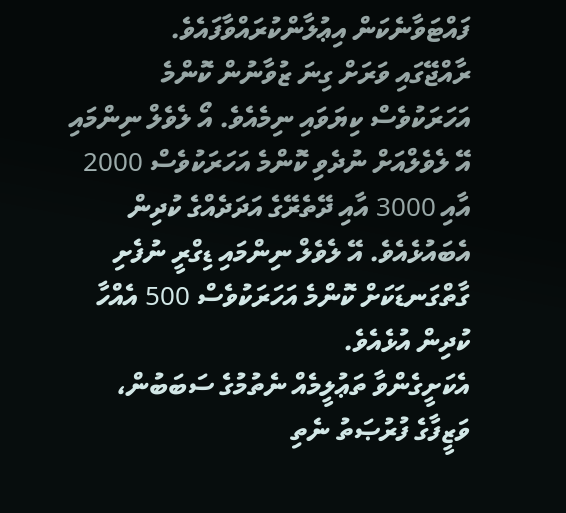ފައްޓަވާނެކަން އިޢުލާންކުރައްވާފައެވެ.
ރާއްޖޭގައި ވަރަށް ގިނަ ޒުވާނުން ކޮންމެ އަހަރަކުވެސް ކިޔަވައި ނިމެއެވެ. އޯ ލެވެލް ނިންމައި އޭ ލެވެލްއަށް ނުދެވި ކޮންމެ އަހަރަކުވެސް 2000 އާއި 3000 އާއި ދޭތެރޭގެ އަދަދެއްގެ ކުދިން އެބައުޅެއެވެ. އޭ ލެވެލް ނިންމައި ޑިގްރީ ނުފެށި ގާތްގަނޑަކަށް ކޮންމެ އަހަރަކުވެސް 500 އެއްހާ ކުދިން އުޅެއެވެ.
އެކަށީގެންވާ ތަޢުލީމެއް ނެތުމުގެ ސަބަބުން، ވަޒީފާގެ ފުރުޞަތު ނެތި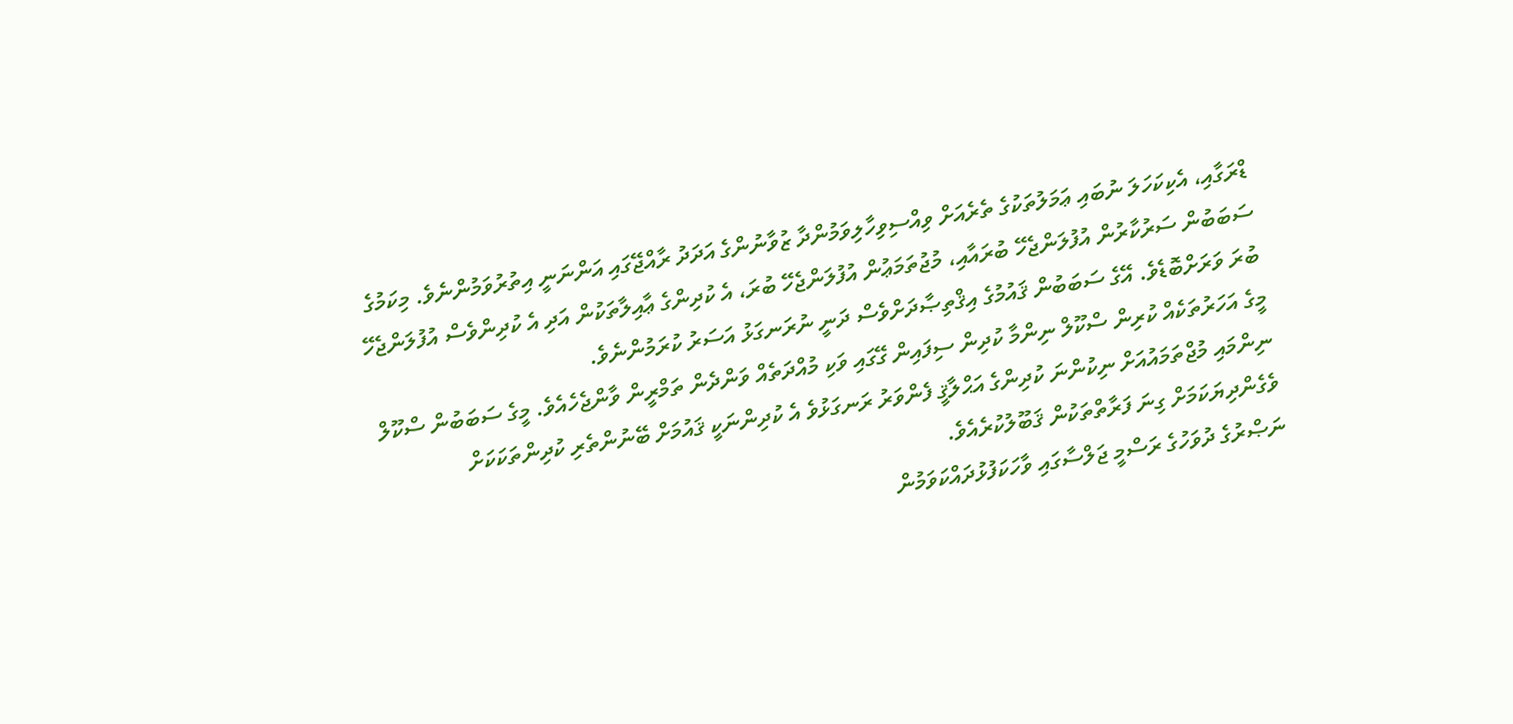ޑްރަގާއި، އެކިކަހަލަ ނުބައި ޢަމަލުތަކުގެ ތެރެއަށް ވިއްސިވިހާލިވަމުންދާ ޒުވާނުންގެ އަދަދު ރާއްޖޭގައި އަންނަނީ އިތުރުވަމުންނެވެ. މިކަމުގެ ސަބަބުން ސަރުކާރުން އުފުލަންޖެހޭ ބުރައާއި، މުޖުތަމަޢުން އުފުލަންޖެހޭ ބުރަ، އެ ކުދިންގެ ޢާއިލާތަކުން އަދި އެ ކުދިންވެސް އުފުލަންޖެހޭ ބުރަ ވަރަށްބޮޑެވެ. އޭގެ ސަބަބުން ޤައުމުގެ އިޤްތިޞާދަށްވެސް ދަނީ ނުރަނގަޅު އަސަރު ކުރަމުންނެވެ.
މީގެ އަހަރުތަކެއް ކުރިން ސްކޫލް ނިންމާ ކުދިން ސިފައިން ގޭގައި ވަކި މުއްދަތެއް ވަންދެން ތަމްރީން ވާންޖެހެއެވެ. މީގެ ސަބަބުން ސްކޫލް ނިންމައި މުޖްތަމައުއަށް ނިކުންނަ ކުދިންގެ އަޙްލާޤީ ފެންވަރު ރަނގަޅުވެ އެ ކުދިންނަކީ ޤައުމަށް ބޭނުންތެރި ކުދިންތަކަކަށް ވެގެންދިޔަކަމަށް ގިނަ ފަރާތްތަކުން ޤަބޫލުކުރެއެވެ.
ނަޞްރުގެ ދުވަހުގެ ރަސްމީ ޖަލްސާގައި ވާހަކަފުޅުދައްކަވަމުން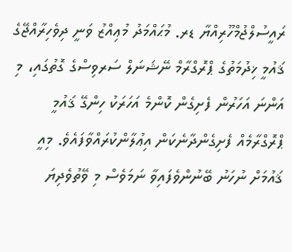ރައީސުލްޖުމްހޫރިއްޔާ ޑރ. މުޙައްމަދު މުޢިއްޒު ވަނީ ދިވެހިރާއްޖޭގެ ޤައުމީ ޚިދުމަތުގެ ޕްރޮގްރާމް ނޭޝަނަލް ސަރވިސްގެ ގޮތުގައި، މި އަންނަ އަހަރުން ފެށިގެން ކޮންމެ އަހަރަކު ހިންގޭ ޤައުމީ ޕްރޮގްރާމެއް ފެށިގެންދާނެކަން އިޢުލާންކުރައްވާފައެވެ. މިއީ ޤައުމަށް ނުހަނު ބޭނުންވެފައިވާ ނަމަވެސް މި ވޭތުވެދިޔަ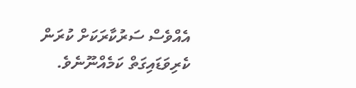އެއްވެސް ސަރުކާރަކަށް ކުރަން ކެރިވަޑައިގަތް ކަމެއްނޫނެވެ.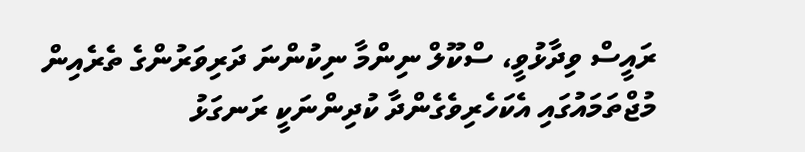ރައީސް ވިދާޅުވީ، ސްކޫލް ނިންމާ ނިކުންނަ ދަރިވަރުންގެ ތެރެއިން މުޖްތަމައުގައި އެކަހެރިވެގެންދާ ކުދިންނަކީ ރަނގަޅު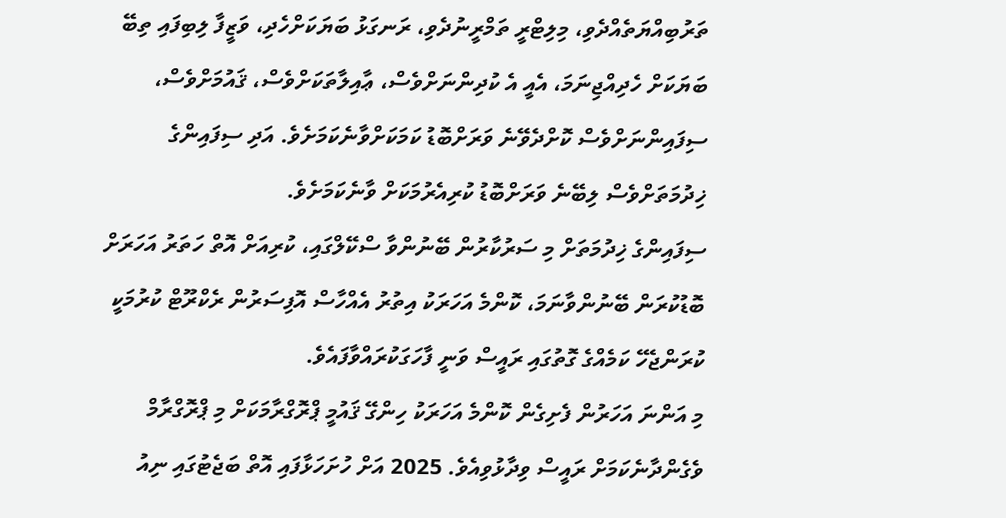ތަރުބިއްޔަތެއްދެވި، މިލިޓްރީ ތަމްރީނުދެވި، ރަނގަޅު ބަޔަކަށްހެދި، ވަޒީފާ ލިބިފައި ތިބޭ ބަޔަކަށް ހެދިއްޖިނަމަ، އެއީ އެ ކުދިންނަށްވެސް، ޢާއިލާތަކަށްވެސް، ޤައުމަށްވެސް، ސިފައިންނަށްވެސް ކޮށްދެވޭނެ ވަރަށްބޮޑު ކަމަކަށްވާނެކަމަށެވެ. އަދި ސިފައިންގެ ޚިދުމަތަށްވެސް ލިބޭނެ ވަރަށްބޮޑު ކުރިއެރުމަކަށް ވާނެކަމަށެވެ.
ސިފައިންގެ ޚިދުމަތަށް މި ސަރުކާރުން ބޭނުންވާ ސްކޭލްގައި، ކުރިއަށް އޮތް ހަތަރު އަހަރަށް ބޮޑުކުރަން ބޭނުންވާނަމަ، ކޮންމެ އަހަރަކު އިތުރު އެއްހާސް އޮފިސަރުން ރެކްރޫޓް ކުރުމަކީ ކުރަންޖެހޭ ކަމެއްގެ ގޮތުގައި ރައީސް ވަނީ ފާހަގަކުރައްވާފައެވެ.
މި އަންނަ އަހަރުން ފެށިގެން ކޮންމެ އަހަރަކު ހިންގޭ ޤައުމީ ޕްރޮގްރާމަކަށް މި ޕްރޮގްރާމް ވެގެންދާނެކަމަށް ރައީސް ވިދާޅުވިއެވެ. 2025 އަށް ހުށަހަޅާފައި އޮތް ބަޖެޓުގައި ނިއު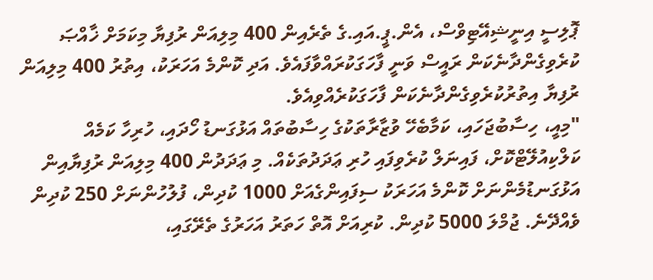ޕޮލިސީ އިނީޝިއޭޓިވްސް، އެން.ޕީ.އައި.ގެ ތެރެއިން 400 މިލިއަން ރުފިޔާ މިކަމަށް ޚާއްޞަ ކުރެވިގެންދާނެކަން ރައީސް ވަނީ ފާހަގަކުރައްވާފައެވެ. އަދި ކޮންމެ އަހަރަކު، އިތުރު 400 މިލިއަން ރުފިޔާ އިތުރުކުރެވިގެންދާނެކަން ފާހަގަކުރެއްވިއެވެ.
"މިއީ، ހިސާބުޖަހައި، ކަމާބެހޭ ވުޒާރާތަކުގެ ހިސާބުތައް އަޅުގަނޑު ހޯދައި، ހުރިހާ ކަމެއް ކަލްކިއުލޭޓްކޮށް، ފައިނަލް ކުރެވިފައި ހުރި ޢަދަދުތަކެއް. މި ޢަދަދުން 400 މިލިއަން ރުފިޔާއިން އަޅުގަނޑުމެންނަށް ކޮންމެ އަހަރަކު ސިފައިންގެއަށް 1000 ކުދިން، ފުލުހުންނަށް 250 ކުދިން ވެއްދޭނެ. ޖުމްލަ 5000 ކުދިން. ކުރިއަށް އޮތް ހަތަރު އަހަރުގެ ތެރޭގައި،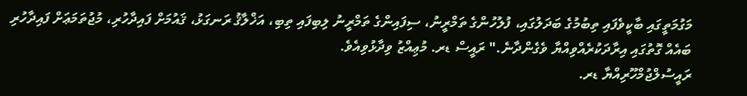މަގުމަތީގައި ބާކީވެފައި ތިބުމުގެ ބަދަލުގައި، ފުލުހުންގެ ތަމްރީނު، ސިފައިންގެ ތަމްރީނު ލިބިފައި ތިބި، އަޚްލާޤު ރަނގަޅު، ޤައުމަށް ފައިދާހުރި، މުޖުތަމަޢަށް ފައިދާހުރި ބައެއް ގޮތުގައި އިރާދަކުރެއްވިއްޔާ ވެގެންދާނެ." ރައީސް ޑރ. މުޢިއްޒު ވިދާޅުވިއެވެ.
ރައީސުލްޖުމްހޫރިއްޔާ ޑރ.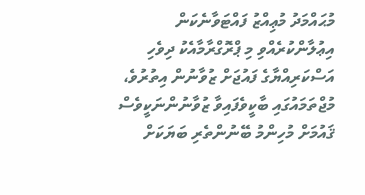މުޙައްމަދު މުޢިއްޒު ފައްޓަވާނެކަން އިޢުލާންކުރެއްވި މި ޕްރޮގްރާމާއެކު ދިވެހި އަސްކަރިއްޔާގެ ފައުޖަށް ޒުވާނުން އިތުރުވެ، މުޖްތަމައުގައި ބާކީވެފައިވާ ޒުވާނުންނަކީވެސް ޤައުމަށް މުހިންމު ބޭނުންތެރި ބަޔަކަށް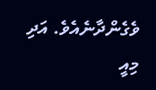ވެގެންދާނެއެވެ. އަދި މިއީ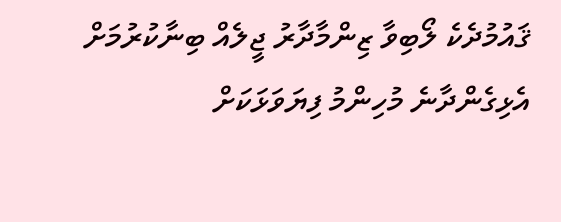ޤައުމުދެކެ ލޯބިވާ ޒިންމާދާރު ޖީލެއް ބިނާކުރުމަށް އެޅިގެންދާނެ މުހިންމު ފިޔަވަޅަކަށް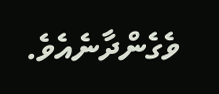ވެގެންދާނެއެވެ.